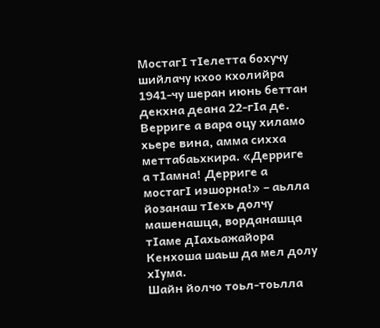МостагI тIелетта бохучу шийлачу кхоо кхолийра 1941-чу шеран июнь беттан декхна деана 22-гIа де. Верриге а вара оцу хиламо хьере вина, амма сихха меттабаьхкира. «Дерриге а тIамна! Дерриге а мостагI иэшорна!» – аьлла йозанаш тIехь долчу машенашца, ворданашца тIаме дIахьажайора Кенхоша шаьш да мел долу хIума.
Шайн йолчо тоьл-тоьлла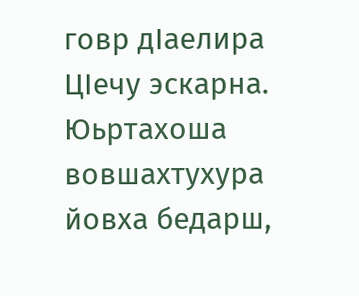говр дIаелира ЦIечу эскарна. Юьртахоша вовшахтухура йовха бедарш,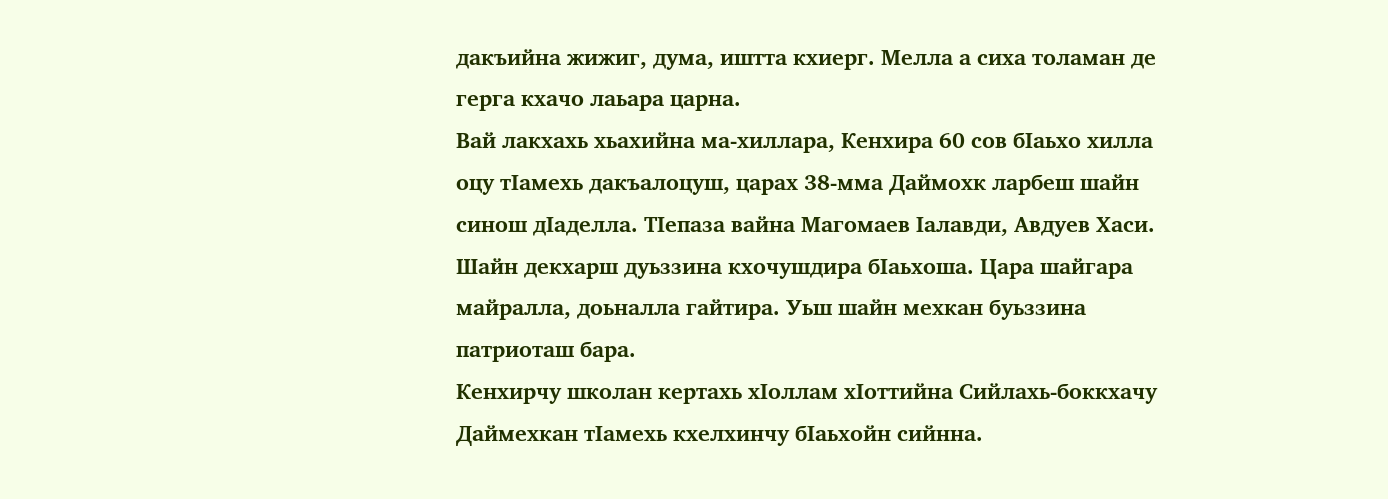дакъийна жижиг, дума, иштта кхиерг. Мелла а сиха толаман де герга кхачо лаьара царна.
Вай лакхахь хьахийна ма-хиллара, Кенхира 60 сов бIаьхо хилла оцу тIамехь дакъалоцуш, царах 38-мма Даймохк ларбеш шайн синош дIаделла. ТIепаза вайна Магомаев Iалавди, Авдуев Хаси.
Шайн декхарш дуьззина кхочушдира бIаьхоша. Цара шайгара майралла, доьналла гайтира. Уьш шайн мехкан буьззина патриоташ бара.
Кенхирчу школан кертахь хIоллам хIоттийна Сийлахь-боккхачу Даймехкан тIамехь кхелхинчу бIаьхойн сийнна.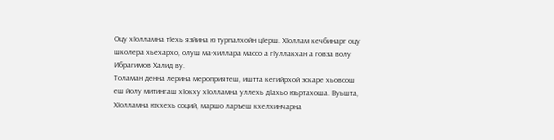Оцу хIолламна тIехь язйина ю турпалхойн цIерш. ХIоллам кечбинарг оцу школера хьехархо, олуш ма-хиллара массо а гIуллакхан а говза волу Ибрагимов Халид ву.
Толаман денна лерина мероприятеш, иштта кегийрхой эскаре хьовсош еш йолу митингаш хIокху хIолламна уллехь дIахьо юьртахоша. Вуьшта, ХIолламна юххехь соций, маршо ларъеш кхелхинчарна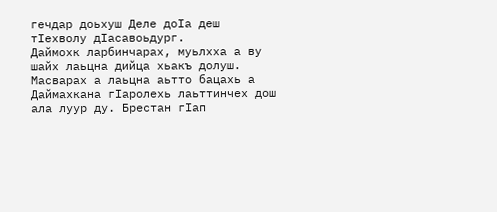гечдар доьхуш Деле доIа деш тIехволу дIасавоьдург.
Даймохк ларбинчарах, муьлхха а ву шайх лаьцна дийца хьакъ долуш.
Масварах а лаьцна аьтто бацахь а Даймахкана гIаролехь лаьттинчех дош ала луур ду. Брестан гIап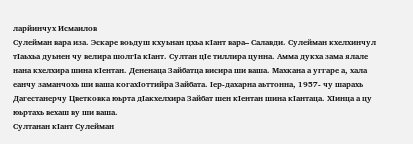ларйинчух Исмаилов
Сулейман вара иза. Эскаре воьдуш кхуьнан цхьа кIант вара– Салавди. Сулейман кхелхинчул тIаьхьа дуьнен чу велира шолгIа кIант. Султан цIе тиллира цунна. Амма дукха зама ялале нана кхелхира шина кIентан. Дененаца Зайбатца висира ши ваша. Махкана а уггаре а, хала еанчу заманчохь ши ваша когахIоттийра Зайбата. Iер-дахарна аьттонна, 1957- чу шарахь Дагестанерчу Цветковка юьрта дIакхелхира Зайбат шен кIентан шина кIантаца. ХIинца а цу юьртахь вехаш ву ши ваша.
Султанан кIант Сулейман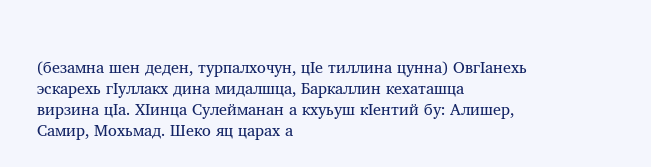(безамна шен деден, турпалхочун, цIе тиллина цунна) ОвгIанехь эскарехь гIуллакх дина мидалшца, Баркаллин кехаташца вирзина цIа. ХIинца Сулейманан а кхуьуш кIентий бу: Алишер, Самир, Мохьмад. Шеко яц царах а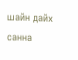шайн дайх санна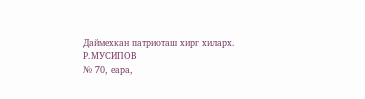Даймехкан патриоташ хирг хиларх.
Р.МУСИПОВ
№ 70, еара,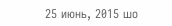25 июнь, 2015 шо